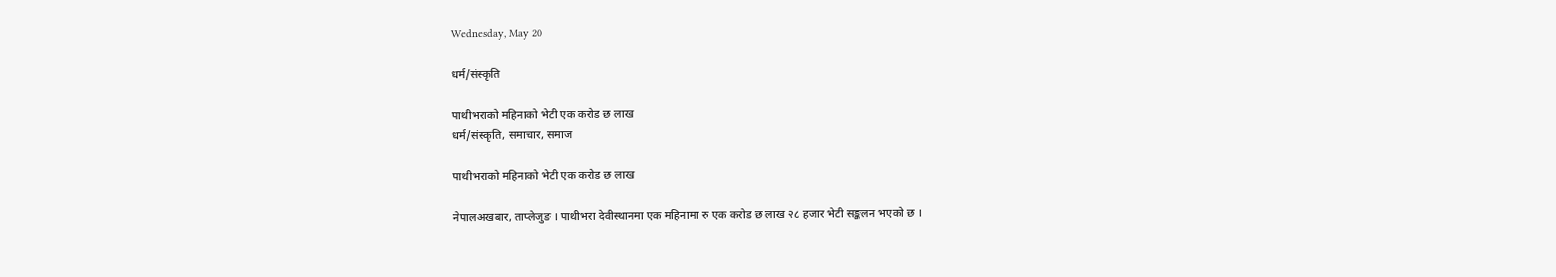Wednesday, May 20

धर्म/संस्कृति

पाथीभराको महिनाको भेटी एक करोड छ लाख
धर्म/संस्कृति, समाचार, समाज

पाथीभराको महिनाको भेटी एक करोड छ लाख

नेपालअखबार, ताप्लेजुङ । पाथीभरा देवीस्थानमा एक महिनामा रु एक करोड छ लाख २८ हजार भेटी सङ्कलन भएको छ ।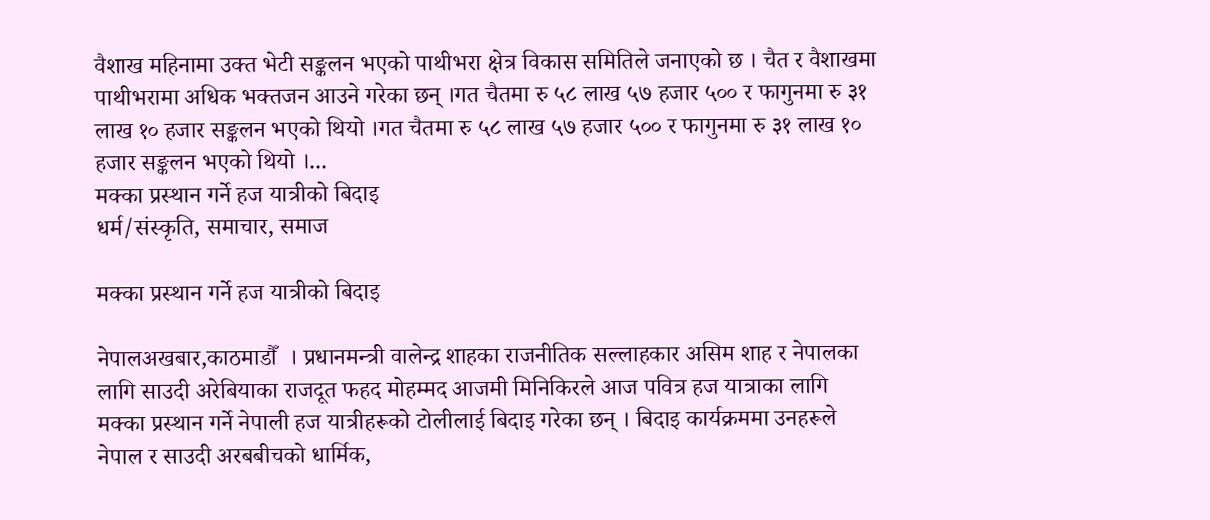वैशाख महिनामा उक्त भेटी सङ्कलन भएको पाथीभरा क्षेत्र विकास समितिले जनाएको छ । चैत र वैशाखमा पाथीभरामा अधिक भक्तजन आउने गरेका छन् ।गत चैतमा रु ५८ लाख ५७ हजार ५०० र फागुनमा रु ३१ लाख १० हजार सङ्कलन भएको थियो ।गत चैतमा रु ५८ लाख ५७ हजार ५०० र फागुनमा रु ३१ लाख १० हजार सङ्कलन भएको थियो ।...
मक्का प्रस्थान गर्ने हज यात्रीको बिदाइ
धर्म/संस्कृति, समाचार, समाज

मक्का प्रस्थान गर्ने हज यात्रीको बिदाइ

नेपालअखबार,काठमाडौँ  । प्रधानमन्त्री वालेन्द्र शाहका राजनीतिक सल्लाहकार असिम शाह र नेपालका लागि साउदी अरेबियाका राजदूत फहद मोहम्मद आजमी मिनिकिरले आज पवित्र हज यात्राका लागि मक्का प्रस्थान गर्ने नेपाली हज यात्रीहरूको टोलीलाई बिदाइ गरेका छन् । बिदाइ कार्यक्रममा उनहरूले नेपाल र साउदी अरबबीचको धार्मिक,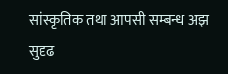सांस्कृतिक तथा आपसी सम्बन्ध अझ सुदृढ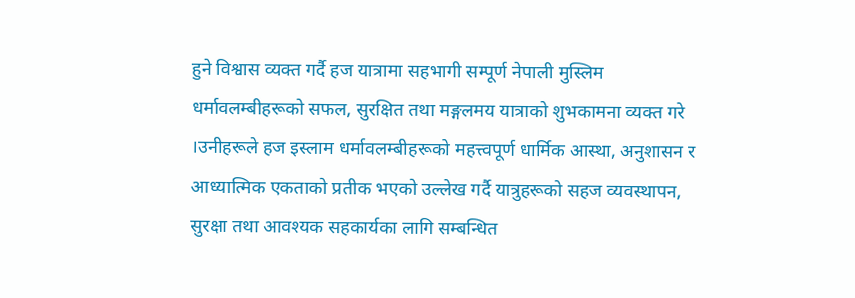हुने विश्वास व्यक्त गर्दै हज यात्रामा सहभागी सम्पूर्ण नेपाली मुस्लिम धर्मावलम्बीहरूको सफल, सुरक्षित तथा मङ्गलमय यात्राको शुभकामना व्यक्त गरे ।उनीहरूले हज इस्लाम धर्मावलम्बीहरूको महत्त्वपूर्ण धार्मिक आस्था, अनुशासन र आध्यात्मिक एकताको प्रतीक भएको उल्लेख गर्दै यात्रुहरूको सहज व्यवस्थापन, सुरक्षा तथा आवश्यक सहकार्यका लागि सम्बन्धित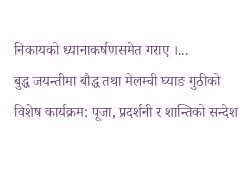निकायको ध्यानाकर्षणसमेत गराए ।...
बुद्ध जयन्तीमा बौद्ध तथा मेलम्ची घ्याङ गुठीको विशेष कार्यक्रम: पूजा, प्रदर्शनी र शान्तिको सन्देश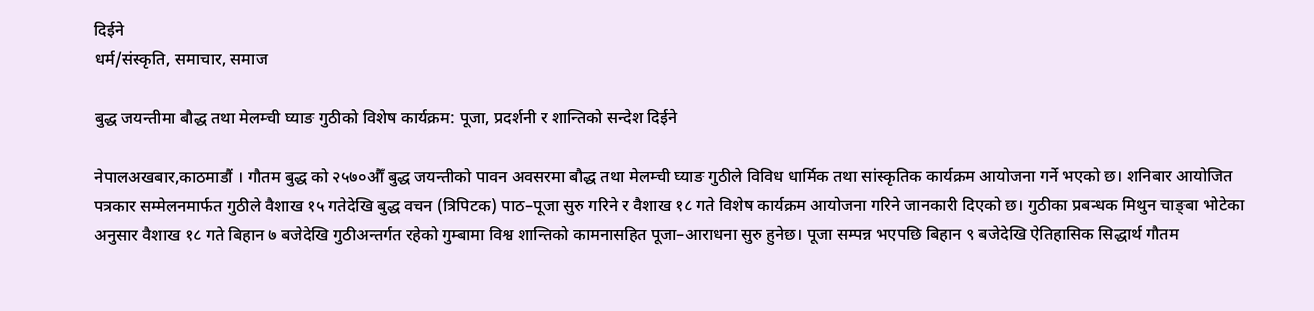दिईने
धर्म/संस्कृति, समाचार, समाज

बुद्ध जयन्तीमा बौद्ध तथा मेलम्ची घ्याङ गुठीको विशेष कार्यक्रम: पूजा, प्रदर्शनी र शान्तिको सन्देश दिईने

नेपालअखबार,काठमाडौं । गौतम बुद्ध को २५७०औँ बुद्ध जयन्तीको पावन अवसरमा बौद्ध तथा मेलम्ची घ्याङ गुठीले विविध धार्मिक तथा सांस्कृतिक कार्यक्रम आयोजना गर्ने भएको छ। शनिबार आयोजित पत्रकार सम्मेलनमार्फत गुठीले वैशाख १५ गतेदेखि बुद्ध वचन (त्रिपिटक) पाठ–पूजा सुरु गरिने र वैशाख १८ गते विशेष कार्यक्रम आयोजना गरिने जानकारी दिएको छ। गुठीका प्रबन्धक मिथुन चाङ्बा भोटेका अनुसार वैशाख १८ गते बिहान ७ बजेदेखि गुठीअन्तर्गत रहेको गुम्बामा विश्व शान्तिको कामनासहित पूजा–आराधना सुरु हुनेछ। पूजा सम्पन्न भएपछि बिहान ९ बजेदेखि ऐतिहासिक सिद्धार्थ गौतम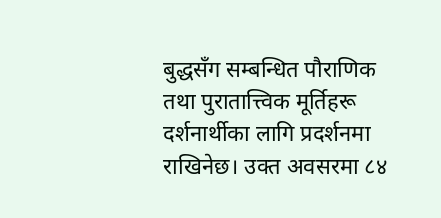बुद्धसँग सम्बन्धित पौराणिक तथा पुरातात्त्विक मूर्तिहरू दर्शनार्थीका लागि प्रदर्शनमा राखिनेछ। उक्त अवसरमा ८४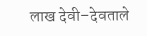लाख देवी–देवताले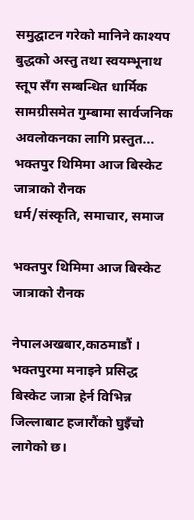समुद्घाटन गरेको मानिने काश्यप बुद्धको अस्तु तथा स्वयम्भूनाथ स्तूप सँग सम्बन्धित धार्मिक सामग्रीसमेत गुम्बामा सार्वजनिक अवलोकनका लागि प्रस्तुत...
भक्तपुर थिमिमा आज बिस्केट जात्राको रौनक
धर्म/संस्कृति, समाचार, समाज

भक्तपुर थिमिमा आज बिस्केट जात्राको रौनक

नेपालअखबार,काठमाडौं । भक्तपुरमा मनाइने प्रसिद्ध बिस्केट जात्रा हेर्न विभिन्न जिल्लाबाट हजारौंको घुइँचो लागेको छ।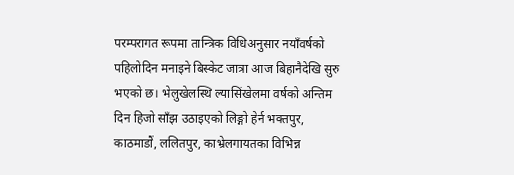परम्परागत रूपमा तान्त्रिक विधिअनुसार नयाँवर्षको पहिलोदिन मनाइने बिस्केट जात्रा आज बिहानैदेखि सुरु भएको छ। भेलुखेलस्थि ल्यासिंखेलमा वर्षको अन्तिम दिन हिजो साँझ उठाइएको लिङ्गो हेर्न भक्तपुर, काठमाडौं, ललितपुर, काभ्रेलगायतका विभिन्न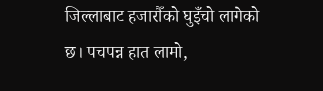जिल्लाबाट हजारौँको घुइँचो लागेको छ। पचपन्न हात लामो,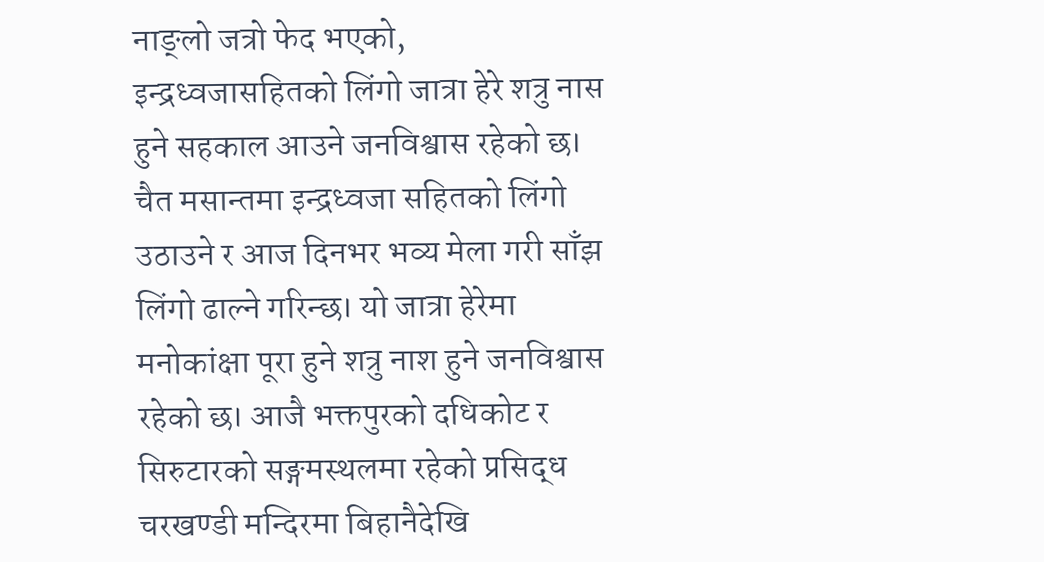नाङ्लो जत्रो फेद भएको, इन्द्रध्वजासहितको लिंगो जात्रा हेरे शत्रु नास हुने सहकाल आउने जनविश्वास रहेको छ। चैत मसान्तमा इन्द्रध्वजा सहितको लिंगो उठाउने र आज दिनभर भव्य मेला गरी साँझ लिंगो ढाल्ने गरिन्छ। यो जात्रा हेरेमा मनोकांक्षा पूरा हुने शत्रु नाश हुने जनविश्वास रहेको छ। आजै भक्तपुरको दधिकोट र सिरुटारको सङ्गमस्थलमा रहेको प्रसिद्ध चरखण्डी मन्दिरमा बिहानैदेखि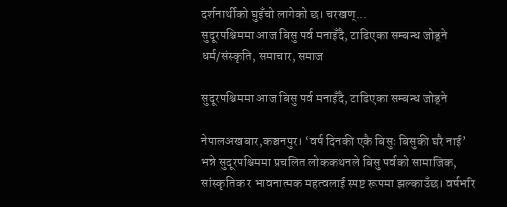दर्शनार्थीको घुइँचो लागेको छ। चरखण्...
सुदूरपश्चिममा आज बिसु पर्व मनाइँदै, टाढिएका सम्बन्ध जोड्ने
धर्म/संस्कृति, समाचार, समाज

सुदूरपश्चिममा आज बिसु पर्व मनाइँदै, टाढिएका सम्बन्ध जोड्ने

नेपालअखबार,कञ्चनपुर। ‘वर्ष दिनकी एकै बिसुः बिसुकी घरै नाई’ भन्ने सुदूरपश्चिममा प्रचलित लोककथनले बिसु पर्वको सामाजिक, सांस्कृतिक र भावनात्मक महत्वलाई स्पष्ट रूपमा झल्काउँछ। वर्षभरि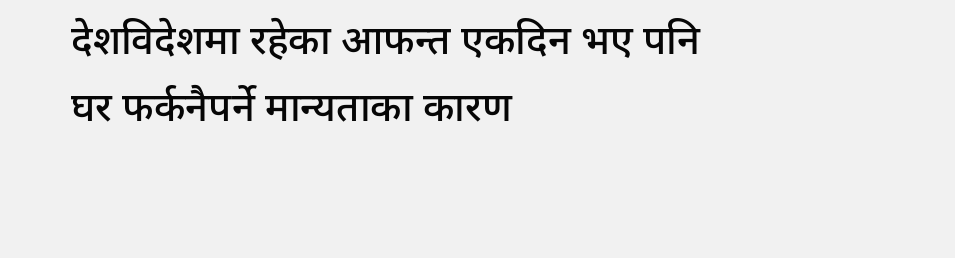देशविदेशमा रहेका आफन्त एकदिन भए पनि घर फर्कनैपर्ने मान्यताका कारण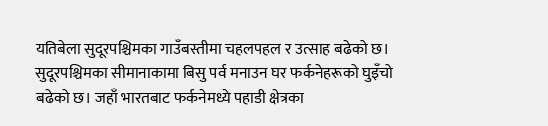यतिबेला सुदूरपश्चिमका गाउँबस्तीमा चहलपहल र उत्साह बढेको छ। सुदूरपश्चिमका सीमानाकामा बिसु पर्व मनाउन घर फर्कनेहरूको घुइँचो बढेको छ। जहाँ भारतबाट फर्कनेमध्ये पहाडी क्षेत्रका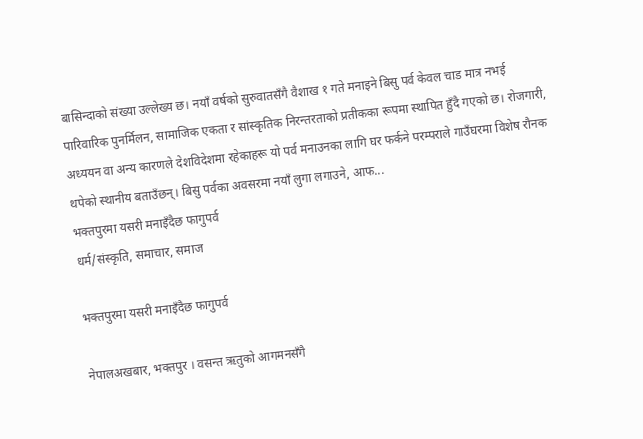बासिन्दाको संख्या उल्लेख्य छ। नयाँ वर्षको सुरुवातसँगै वैशाख १ गते मनाइने बिसु पर्व केवल चाड मात्र नभई पारिवारिक पुनर्मिलन, सामाजिक एकता र सांस्कृतिक निरन्तरताको प्रतीकका रूपमा स्थापित हुँदै गएको छ। रोजगारी, अध्ययन वा अन्य कारणले देशविदेशमा रहेकाहरू यो पर्व मनाउनका लागि घर फर्कने परम्पराले गाउँघरमा विशेष रौनक थपेको स्थानीय बताउँछन्। बिसु पर्वका अवसरमा नयाँ लुगा लगाउने, आफ...
भक्तपुरमा यसरी मनाइँदैछ फागुपर्व
धर्म/संस्कृति, समाचार, समाज

भक्तपुरमा यसरी मनाइँदैछ फागुपर्व

नेपालअखबार, भक्तपुर । वसन्त ऋतुको आगमनसँगै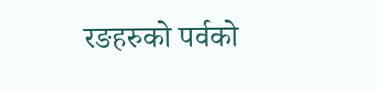रङहरुको पर्वको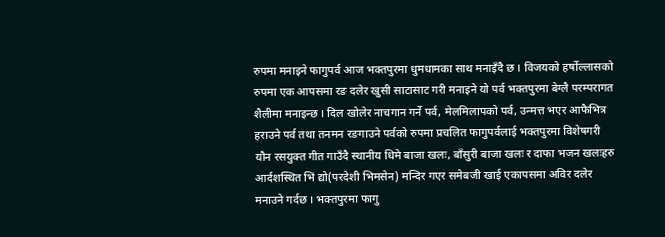रुपमा मनाइने फागुपर्व आज भक्तपुरमा धुमधामका साथ मनाइँदै छ । विजयको हर्षोल्लासको रुपमा एक आपसमा रङ दलेर खुसी साटासाट गरी मनाइने यो पर्व भक्तपुरमा बेग्लै परम्परागत शैलीमा मनाइन्छ । दिल खोलेर नाचगान गर्ने पर्व, मेलमिलापको पर्व, उन्मत्त भएर आफैभित्र हराउने पर्व तथा तनमन रङगाउने पर्वको रुपमा प्रचलित फागुपर्वलाई भक्तपुरमा विशेषगरी यौन रसयुक्त गीत गाउँदै स्थानीय धिमे बाजा खलः, बाँसुरी बाजा खलः र दाफा भजन खलःहरु आर्दशस्थित भिं द्यो(परदेशी भिमसेन) मन्दिर गएर समेबजी खाई एकापसमा अविर दलेर मनाउने गर्दछ । भक्तपुरमा फागु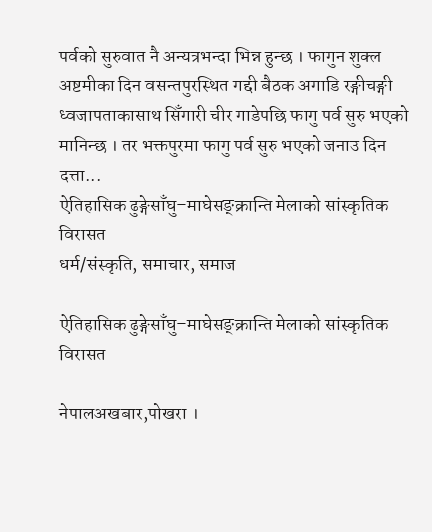पर्वको सुरुवात नै अन्यत्रभन्दा भिन्न हुन्छ । फागुन शुक्ल अष्टमीका दिन वसन्तपुरस्थित गद्दी बैठक अगाडि रङ्गीचङ्गी ध्वजापताकासाथ सिँगारी चीर गाडेपछि फागु पर्व सुरु भएको मानिन्छ । तर भक्तपुरमा फागु पर्व सुरु भएको जनाउ दिन दत्ता...
ऐतिहासिक ढुङ्गेसाँघु–माघेसङ्क्रान्ति मेलाको सांस्कृतिक विरासत
धर्म/संस्कृति, समाचार, समाज

ऐतिहासिक ढुङ्गेसाँघु–माघेसङ्क्रान्ति मेलाको सांस्कृतिक विरासत

नेपालअखबार,पोखरा ।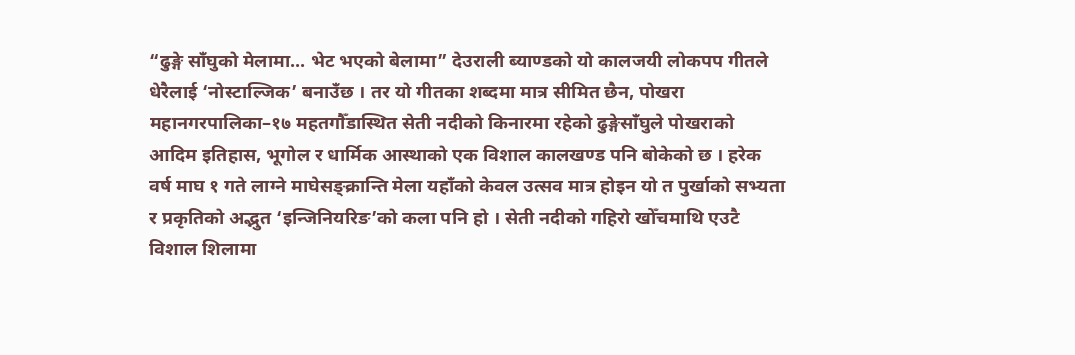“ढुङ्गे साँघुको मेलामा... भेट भएको बेलामा” देउराली ब्याण्डको यो कालजयी लोकपप गीतले धेरैलाई ‘नोस्टाल्जिक’ बनाउँछ । तर यो गीतका शब्दमा मात्र सीमित छैन, पोखरा महानगरपालिका–१७ महतगौँडास्थित सेती नदीको किनारमा रहेको ढुङ्गेसाँघुले पोखराको आदिम इतिहास, भूगोल र धार्मिक आस्थाको एक विशाल कालखण्ड पनि बोकेको छ । हरेक वर्ष माघ १ गते लाग्ने माघेसङ्क्रान्ति मेला यहाँको केवल उत्सव मात्र होइन यो त पुर्खाको सभ्यता र प्रकृतिको अद्भुत ‘इन्जिनियरिङ’को कला पनि हो । सेती नदीको गहिरो खोँचमाथि एउटै विशाल शिलामा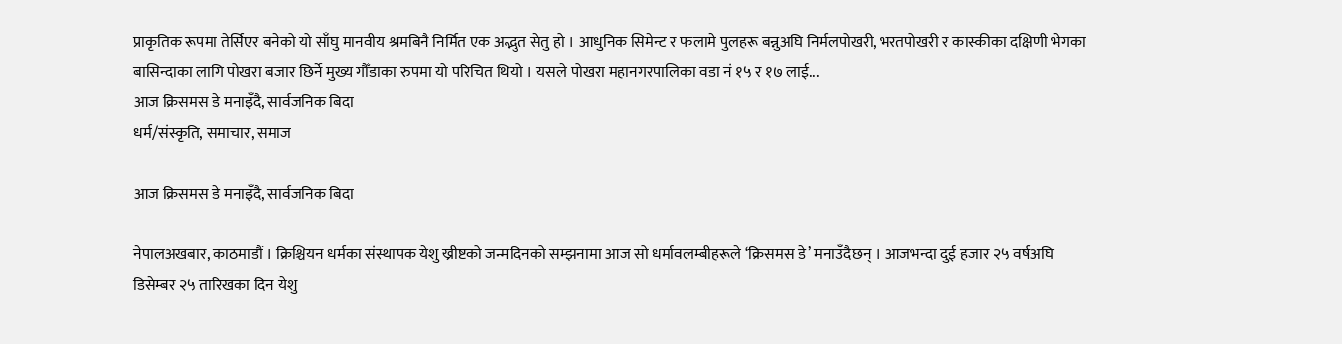प्राकृतिक रूपमा तेर्सिएर बनेको यो साँघु मानवीय श्रमबिनै निर्मित एक अद्भुत सेतु हो । आधुनिक सिमेन्ट र फलामे पुलहरू बन्नुअघि निर्मलपोखरी, भरतपोखरी र कास्कीका दक्षिणी भेगका बासिन्दाका लागि पोखरा बजार छिर्ने मुख्य गौँडाका रुपमा यो परिचित थियो । यसले पोखरा महानगरपालिका वडा नं १५ र १७ लाई...
आज क्रिसमस डे मनाइँदै, सार्वजनिक बिदा
धर्म/संस्कृति, समाचार, समाज

आज क्रिसमस डे मनाइँदै, सार्वजनिक बिदा

नेपालअखबार, काठमाडौं । क्रिश्चियन धर्मका संस्थापक येशु ख्रीष्टको जन्मदिनको सम्झनामा आज सो धर्मावलम्बीहरूले ‘क्रिसमस डे’ मनाउँदैछन् । आजभन्दा दुई हजार २५ वर्षअघि डिसेम्बर २५ तारिखका दिन येशु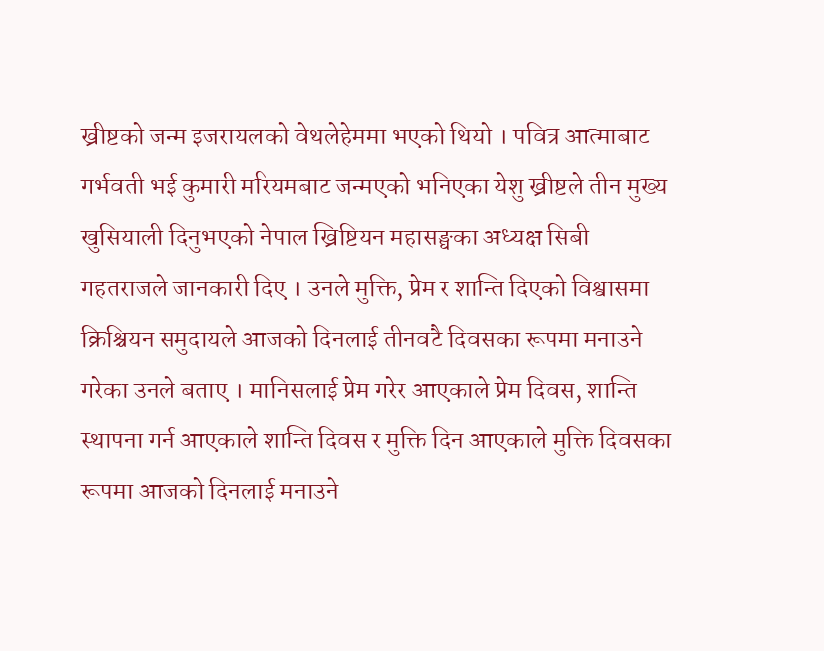ख्रीष्टको जन्म इजरायलको वेथलेहेममा भएको थियो । पवित्र आत्माबाट गर्भवती भई कुमारी मरियमबाट जन्मएको भनिएका येशु ख्रीष्टले तीन मुख्य खुसियाली दिनुभएको नेपाल ख्रिष्टियन महासङ्घका अध्यक्ष सिबी गहतराजले जानकारी दिए । उनले मुक्ति, प्रेम र शान्ति दिएको विश्वासमा क्रिश्चियन समुदायले आजको दिनलाई तीनवटै दिवसका रूपमा मनाउने गरेका उनले बताए । मानिसलाई प्रेम गरेर आएकाले प्रेम दिवस, शान्ति स्थापना गर्न आएकाले शान्ति दिवस र मुक्ति दिन आएकाले मुक्ति दिवसका रूपमा आजको दिनलाई मनाउने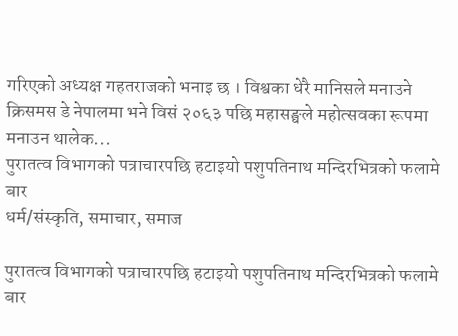गरिएको अध्यक्ष गहतराजको भनाइ छ । विश्वका धेरै मानिसले मनाउने क्रिसमस डे नेपालमा भने विसं २०६३ पछि महासङ्घले महोत्सवका रूपमा मनाउन थालेक...
पुरातत्व विभागको पत्राचारपछि हटाइयो पशुपतिनाथ मन्दिरभित्रको फलामे बार
धर्म/संस्कृति, समाचार, समाज

पुरातत्व विभागको पत्राचारपछि हटाइयो पशुपतिनाथ मन्दिरभित्रको फलामे बार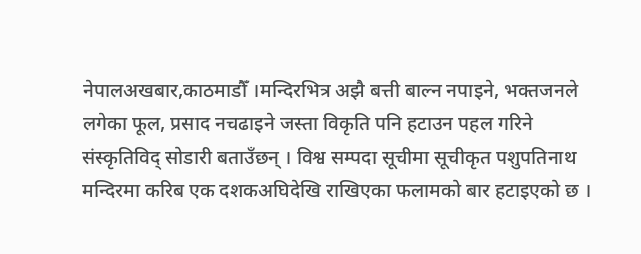नेपालअखबार,काठमाडौँ ।मन्दिरभित्र अझै बत्ती बाल्न नपाइने, भक्तजनले लगेका फूल, प्रसाद नचढाइने जस्ता विकृति पनि हटाउन पहल गरिने संस्कृतिविद् सोडारी बताउँछन् । विश्व सम्पदा सूचीमा सूचीकृत पशुपतिनाथ मन्दिरमा करिब एक दशकअघिदेखि राखिएका फलामको बार हटाइएको छ ।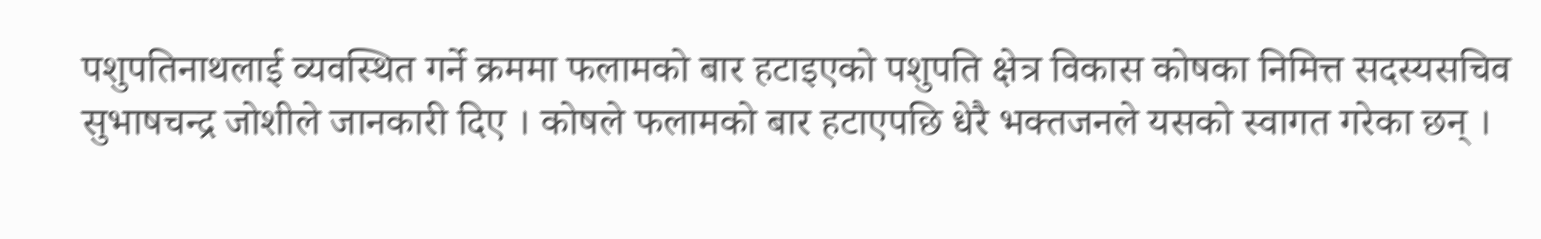पशुपतिनाथलाई व्यवस्थित गर्ने क्रममा फलामको बार हटाइएको पशुपति क्षेत्र विकास कोषका निमित्त सदस्यसचिव सुभाषचन्द्र जोशीले जानकारी दिए । कोषले फलामको बार हटाएपछि धेरै भक्तजनले यसको स्वागत गरेका छन् ।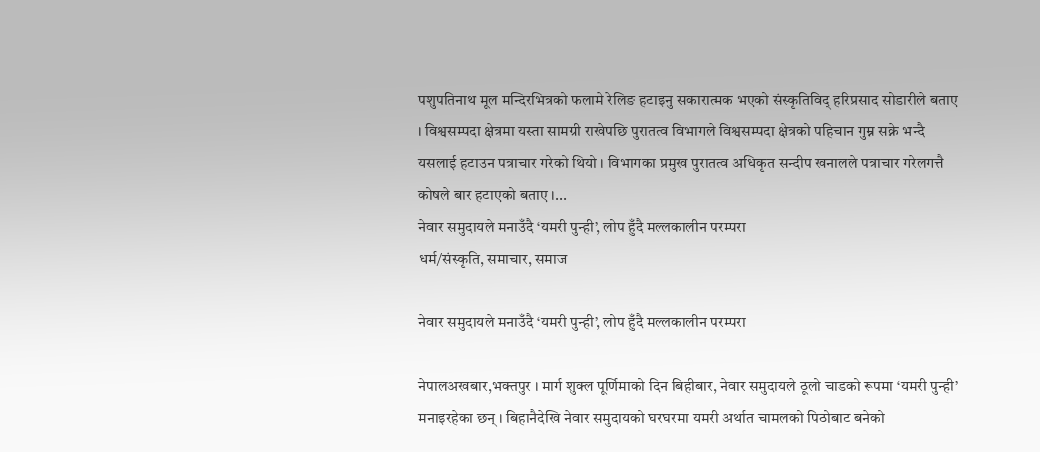पशुपतिनाथ मूल मन्दिरभित्रको फलामे रेलिङ हटाइनु सकारात्मक भएको संस्कृतिविद् हरिप्रसाद सोडारीले बताए । विश्वसम्पदा क्षेत्रमा यस्ता सामग्री राखेपछि पुरातत्व विभागले विश्वसम्पदा क्षेत्रको पहिचान गुम्न सक्ने भन्दै यसलाई हटाउन पत्राचार गरेको थियो । विभागका प्रमुख पुरातत्व अधिकृत सन्दीप खनालले पत्राचार गरेलगत्तै कोषले बार हटाएको बताए ।...
नेवार समुदायले मनाउँदै ‘यमरी पुन्ही’, लोप हुँदै मल्लकालीन परम्परा
धर्म/संस्कृति, समाचार, समाज

नेवार समुदायले मनाउँदै ‘यमरी पुन्ही’, लोप हुँदै मल्लकालीन परम्परा

नेपालअखबार,भक्तपुर । मार्ग शुक्ल पूर्णिमाको दिन बिहीबार, नेवार समुदायले ठूलो चाडको रूपमा ‘यमरी पुन्ही’ मनाइरहेका छन् । बिहानैदेखि नेवार समुदायको घरघरमा यमरी अर्थात चामलको पिठोबाट बनेको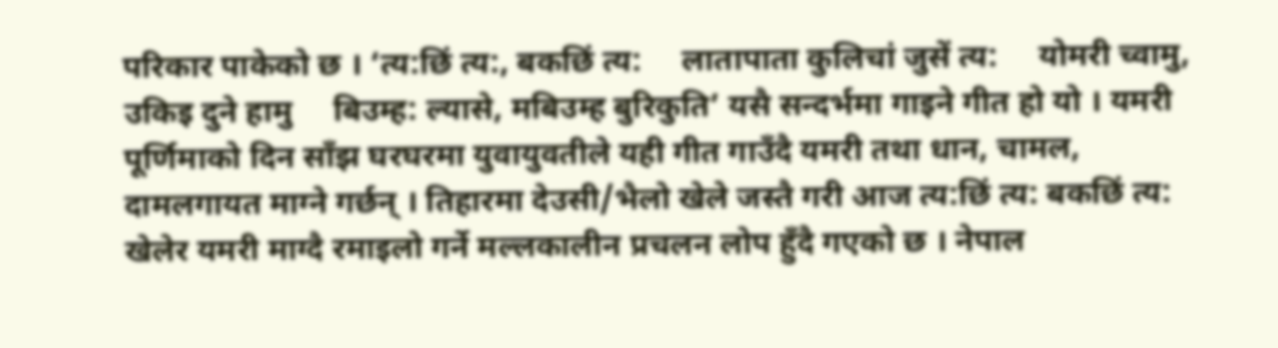परिकार पाकेको छ । ‘त्य:छिं त्य:, बकछिं त्य:     लातापाता कुलिचां जुसें त्य:     योमरी च्वामु, उकिइ दुने हामु     बिउम्ह: ल्यासे, मबिउम्ह बुरिकुति’ यसै सन्दर्भमा गाइने गीत हो यो । यमरी पूर्णिमाको दिन साँझ घरघरमा युवायुवतीले यही गीत गाउँदै यमरी तथा धान, चामल, दामलगायत माग्ने गर्छन् । तिहारमा देउसी/भैलो खेले जस्तै गरी आज त्य:छिं त्य: बकछिं त्य: खेलेर यमरी माग्दै रमाइलो गर्ने मल्लकालीन प्रचलन लोप हुँदै गएको छ । नेपाल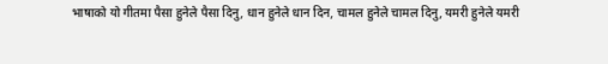भाषाको यो गीतमा पैसा हुनेले पैसा दिनु, धान हुनेले धान दिन, चामल हुनेले चामल दिनु, यमरी हुनेले यमरी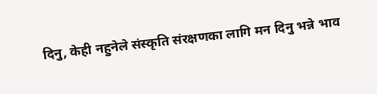दिनु, केही नहुनेले संस्कृति संरक्षणका लागि मन दिनु भन्ने भाव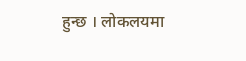हुन्छ । लोकलयमा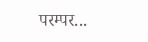परम्पर...